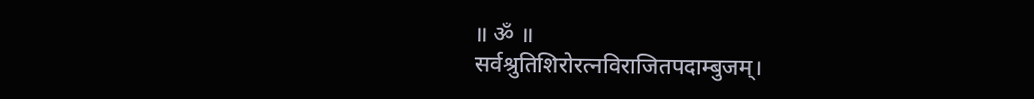॥ ॐ ॥
सर्वश्रुतिशिरोरत्नविराजितपदाम्बुजम्।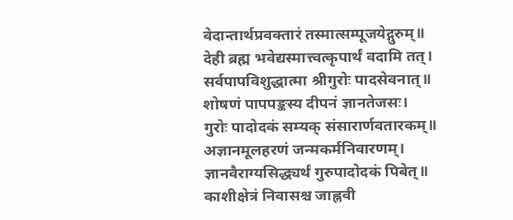वेदान्तार्थप्रवक्तारं तस्मात्सम्पूजयेद्गुरुम्॥
देही ब्रह्म भवेद्यस्मात्त्वत्कृपार्थं वदामि तत्।
सर्वपापविशुद्धात्मा श्रीगुरोः पादसेवनात्॥
शोषणं पापपङ्कस्य दीपनं ज्ञानतेजसः।
गुरोः पादोदकं सम्यक् संसारार्णवतारकम्॥
अज्ञानमूलहरणं जन्मकर्मनिवारणम्।
ज्ञानवैराग्यसिद्ध्यर्थं गुरुपादोदकं पिबेत्॥
काशीक्षेत्रं निवासश्च जाह्नवी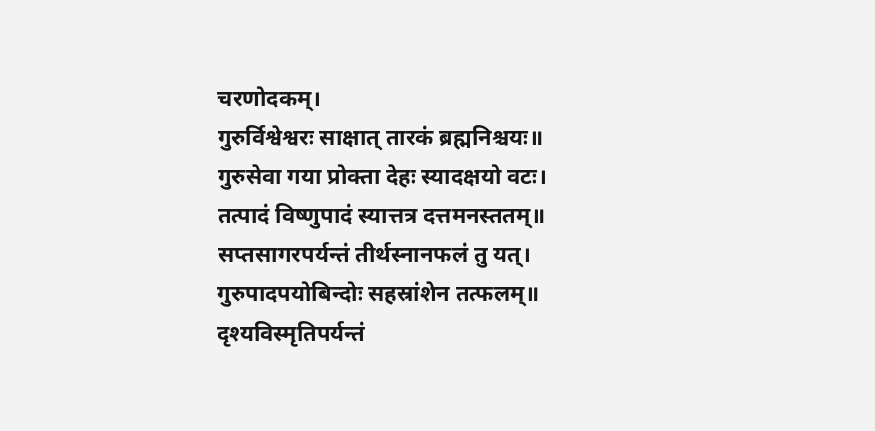चरणोदकम्।
गुरुर्विश्वेश्वरः साक्षात् तारकं ब्रह्मनिश्चयः॥
गुरुसेवा गया प्रोक्ता देहः स्यादक्षयो वटः।
तत्पादं विष्णुपादं स्यात्तत्र दत्तमनस्ततम्॥
सप्तसागरपर्यन्तं तीर्थस्नानफलं तु यत्।
गुरुपादपयोबिन्दोः सहस्रांशेन तत्फलम्॥
दृश्यविस्मृतिपर्यन्तं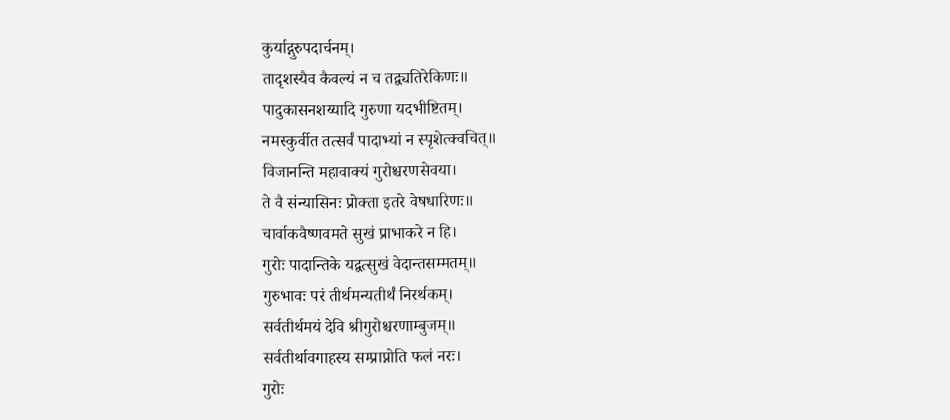कुर्याद्गुरुपदार्चनम्।
तादृशस्यैव कैवल्यं न च तद्व्यतिरेकिणः॥
पादुकासनशय्यादि गुरुणा यदभीष्टितम्।
नमस्कुर्वीत तत्सर्वं पादाभ्यां न स्पृशेत्क्वचित्॥
विजानन्ति महावाक्यं गुरोश्चरणसेवया।
ते वै संन्यासिनः प्रोक्ता इतरे वेषधारिणः॥
चार्वाकवैष्णवमते सुखं प्राभाकरे न हि।
गुरोः पादान्तिके यद्वत्सुखं वेदान्तसम्मतम्॥
गुरुभावः परं तीर्थमन्यतीर्थं निरर्थकम्।
सर्वतीर्थमयं देवि श्रीगुरोश्चरणाम्बुजम्॥
सर्वतीर्थावगाहस्य सम्प्राप्नोति फलं नरः।
गुरोः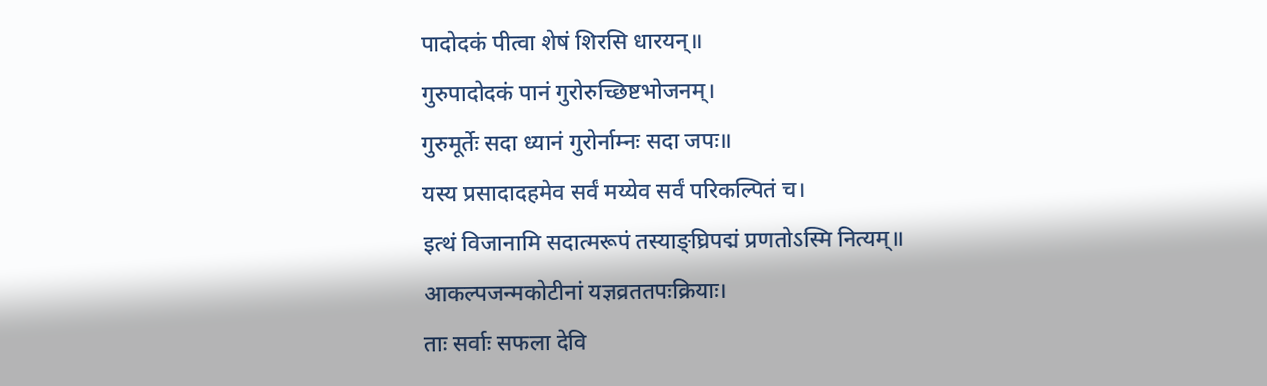पादोदकं पीत्वा शेषं शिरसि धारयन्॥
गुरुपादोदकं पानं गुरोरुच्छिष्टभोजनम्।
गुरुमूर्तेः सदा ध्यानं गुरोर्नाम्नः सदा जपः॥
यस्य प्रसादादहमेव सर्वं मय्येव सर्वं परिकल्पितं च।
इत्थं विजानामि सदात्मरूपं तस्याङ्घ्रिपद्मं प्रणतोऽस्मि नित्यम्॥
आकल्पजन्मकोटीनां यज्ञव्रततपःक्रियाः।
ताः सर्वाः सफला देवि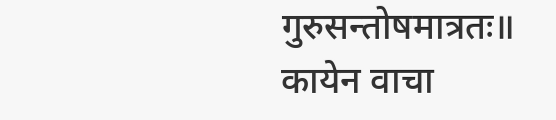गुरुसन्तोषमात्रतः॥
कायेन वाचा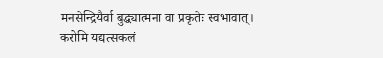मनसेन्द्रियैर्वा बुद्ध्यात्मना वा प्रकृतेः स्वभावात्।
करोमि यद्यत्सकलं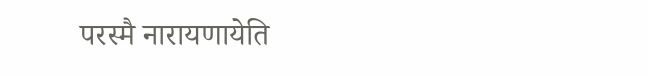परस्मै नारायणायेति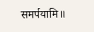समर्पयामि॥